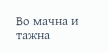Во мачна и тажна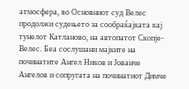атмосфера, во Основниот суд Велес продолжи судењето за сообраќајката кај тунелот Катланово, на автопатот Скопје-Велес. Беа сослушани мајките на починатите Ангел Ников и Јованче Ангелов и сопругата на починатиот Димче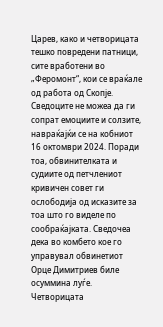Царев, како и четворицата тешко повредени патници, сите вработени во „Феромонт“, кои се враќале од работа од Скопје.
Сведоците не можеа да ги сопрат емоциите и солзите, навраќајќи се на кобниот 16 октомври 2024. Поради тоа, обвинителката и судиите од петчлениот кривичен совет ги ослободија од исказите за тоа што го виделе по сообраќајката. Сведочеа дека во комбето кое го управувал обвинетиот Орце Димитриев биле осуммина луѓе. Четворицата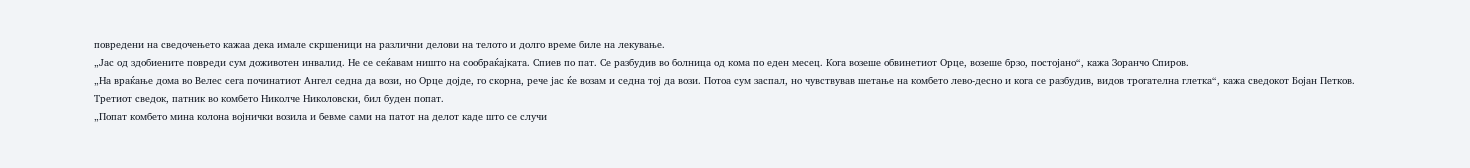повредени на сведочењето кажаа дека имале скршеници на различни делови на телото и долго време биле на лекување.
„Јас од здобиените повреди сум доживотен инвалид. Не се сеќавам ништо на сообраќајката. Спиев по пат. Се разбудив во болница од кома по еден месец. Кога возеше обвинетиот Орце, возеше брзо, постојано“, кажа Зоранчо Спиров.
„На враќање дома во Велес сега починатиот Ангел седна да вози, но Орце дојде, го скорна, рече јас ќе возам и седна тој да вози. Потоа сум заспал, но чувствував шетање на комбето лево-десно и кога се разбудив, видов трогателна глетка“, кажа сведокот Бојан Петков.
Третиот сведок, патник во комбето Николче Николовски, бил буден попат.
„Попат комбето мина колона војнички возила и бевме сами на патот на делот каде што се случи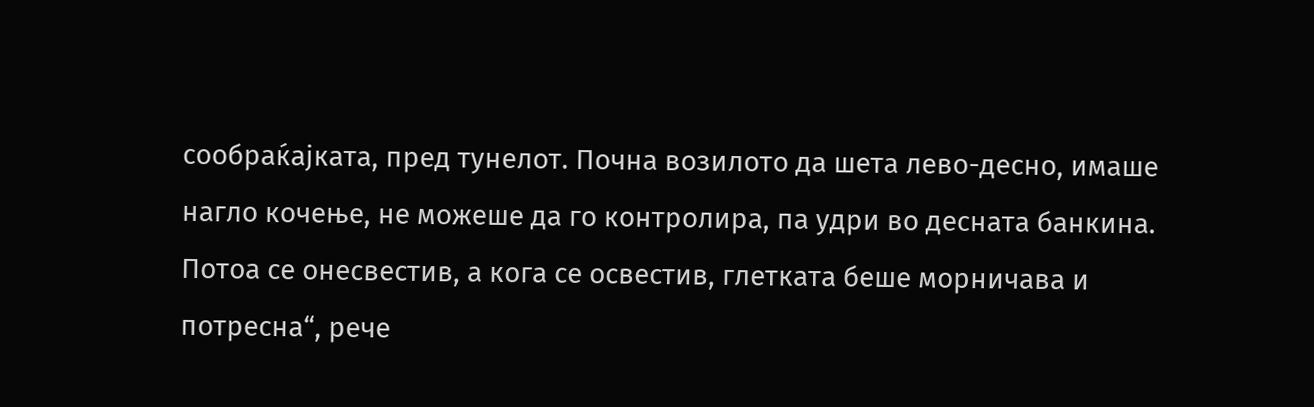сообраќајката, пред тунелот. Почна возилото да шета лево-десно, имаше нагло кочење, не можеше да го контролира, па удри во десната банкина. Потоа се онесвестив, а кога се освестив, глетката беше морничава и потресна“, рече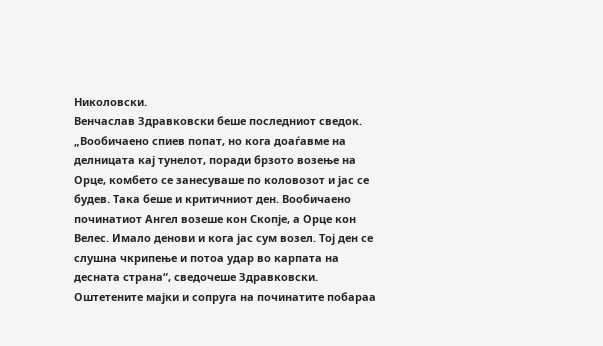Николовски.
Венчаслав Здравковски беше последниот сведок.
„Вообичаено спиев попат, но кога доаѓавме на делницата кај тунелот, поради брзото возење на Орце, комбето се занесуваше по коловозот и јас се будев. Така беше и критичниот ден. Вообичаено починатиот Ангел возеше кон Скопје, а Орце кон Велес. Имало денови и кога јас сум возел. Тој ден се слушна чкрипење и потоа удар во карпата на десната страна“, сведочеше Здравковски.
Оштетените мајки и сопруга на починатите побараа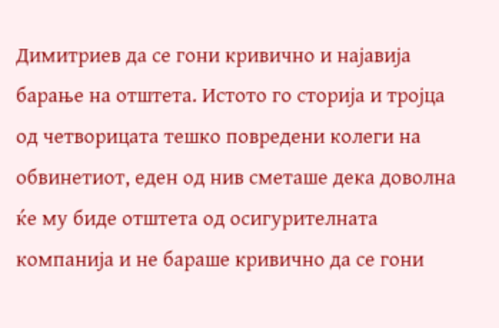Димитриев да се гони кривично и најавија барање на отштета. Истото го сторија и тројца од четворицата тешко повредени колеги на обвинетиот, еден од нив сметаше дека доволна ќе му биде отштета од осигурителната компанија и не бараше кривично да се гони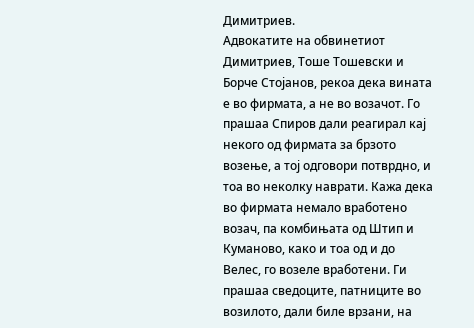Димитриев.
Адвокатите на обвинетиот Димитриев, Тоше Тошевски и Борче Стојанов, рекоа дека вината е во фирмата, а не во возачот. Го прашаа Спиров дали реагирал кај некого од фирмата за брзото возење, а тој одговори потврдно, и тоа во неколку наврати. Кажа дека во фирмата немало вработено возач, па комбињата од Штип и Куманово, како и тоа од и до Велес, го возеле вработени. Ги прашаа сведоците, патниците во возилото, дали биле врзани, на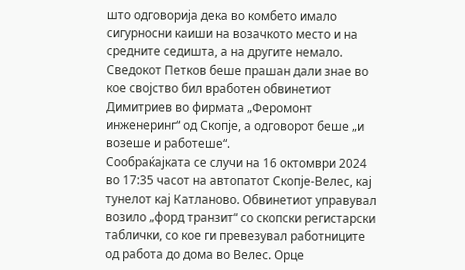што одговорија дека во комбето имало сигурносни каиши на возачкото место и на средните седишта, а на другите немало. Сведокот Петков беше прашан дали знае во кое својство бил вработен обвинетиот Димитриев во фирмата „Феромонт инженеринг“ од Скопје, а одговорот беше „и возеше и работеше“.
Сообраќајката се случи на 16 октомври 2024 во 17:35 часот на автопатот Скопје-Велес, кај тунелот кај Катланово. Обвинетиот управувал возило „форд транзит“ со скопски регистарски таблички, со кое ги превезувал работниците од работа до дома во Велес. Орце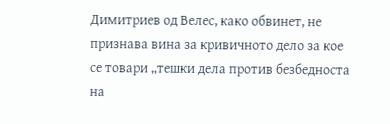Димитриев од Велес, како обвинет, не признава вина за кривичното дело за кое се товари „тешки дела против безбедноста на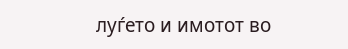луѓето и имотот во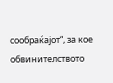сообраќајот“, за кое обвинителството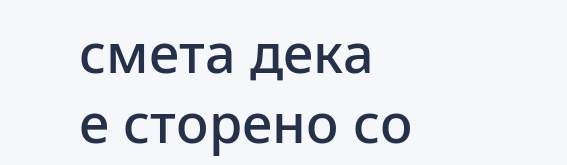смета дека е сторено со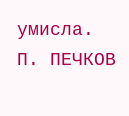умисла.
П. ПЕЧКОВ